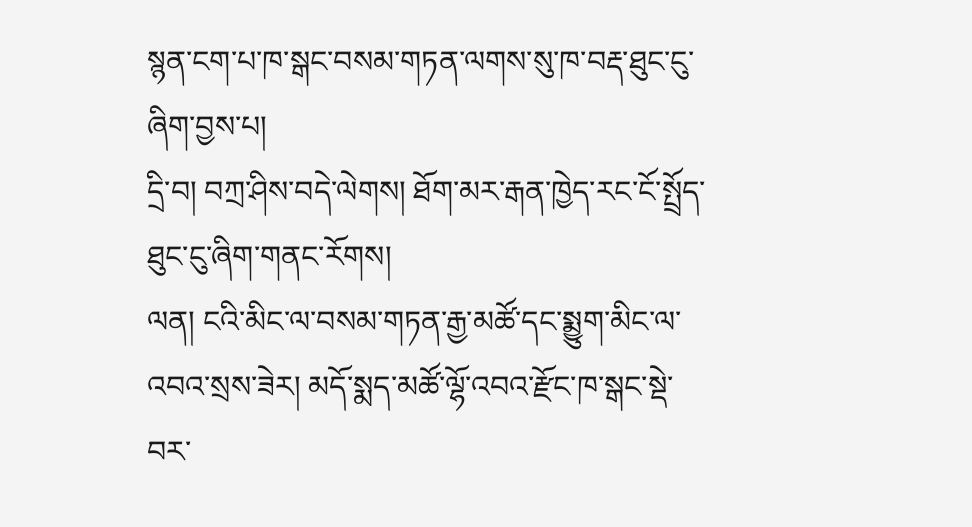སྙན་ངག་པ་ཁ་སྒང་བསམ་གཏན་ལགས་སུ་ཁ་བརྡ་ཐུང་ངུ་ཞིག་བྱས་པ།
དྲི་བ། བཀྲ་ཤིས་བདེ་ལེགས། ཐོག་མར་རྒན་ཁྱེད་རང་ངོ་སྤྲོད་ཐུང་ངུ་ཞིག་གནང་རོགས།
ལན། ངའི་མིང་ལ་བསམ་གཏན་རྒྱ་མཚོ་དང་སྨྱུག་མིང་ལ་འབའ་སྲས་ཟེར། མདོ་སྨད་མཚོ་ལྷོ་འབའ་རྫོང་ཁ་སྒང་སྡེ་བར་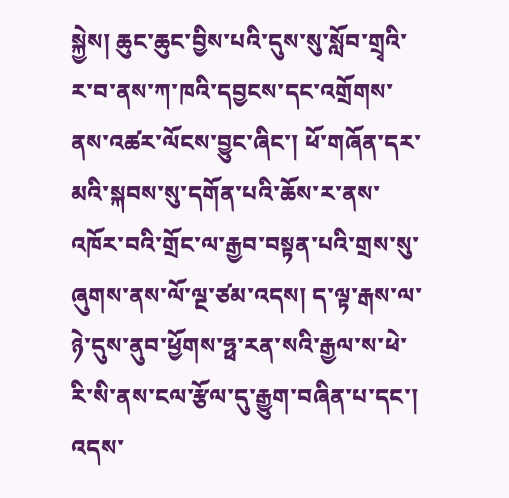སྐྱེས། ཆུང་ཆུང་བྱིས་པའི་དུས་སུ་སློབ་གྲྭའི་ར་བ་ནས་ཀ་ཁའི་དབྱངས་དང་འགྲོགས་ནས་འཚར་ལོངས་བྱུང་ཞིང་། ཕོ་གཞོན་དར་མའི་སྐབས་སུ་དགོན་པའི་ཆོས་ར་ནས་འཁོར་བའི་གྲོང་ལ་རྒྱབ་བསྟན་པའི་གྲས་སུ་ཞུགས་ནས་ལོ་ལྔ་ཙམ་འདས། ད་ལྟ་རྒས་ལ་ཉེ་དུས་ནུབ་ཕྱོགས་ཧྥ་རན་སའི་རྒྱལ་ས་ཕེ་རི་སི་ནས་ངལ་རྩོལ་དུ་རྒྱུག་བཞིན་པ་དང་། འདས་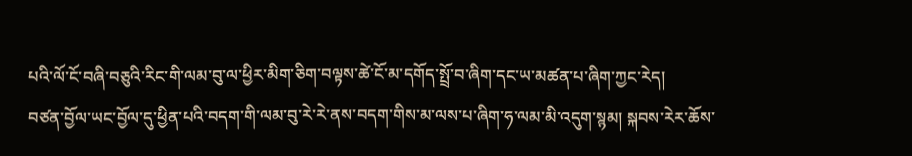པའི་ལོ་ངོ་བཞི་བཅུའི་རིང་གི་ལམ་བུ་ལ་ཕྱིར་མིག་ཅིག་བལྟས་ཚེ་ངོ་མ་དགོད་སྤྲོ་བ་ཞིག་དང་ཡ་མཚན་པ་ཞིག་ཀྱང་རེད།
བཙན་བྱོལ་ཡང་བྱོལ་དུ་ཕྱིན་པའི་བདག་གི་ལམ་བུ་རེ་རེ་ནས་བདག་གིས་མ་ལས་པ་ཞིག་ཧ་ལམ་མི་འདུག་སྙམ། སྐབས་རེར་ཆོས་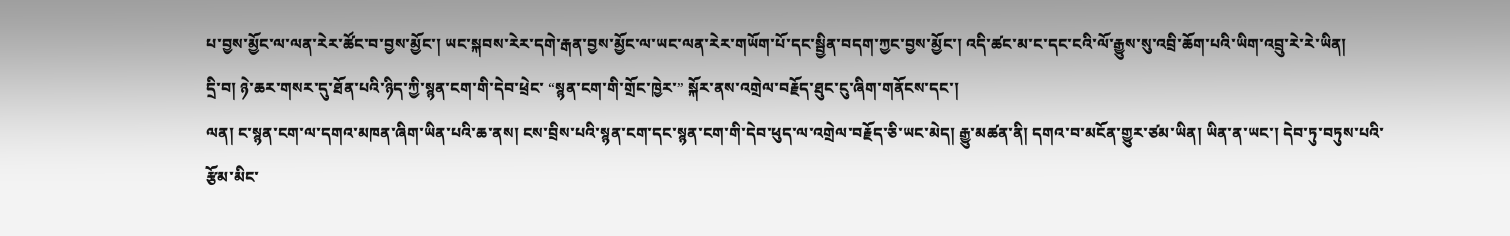པ་བྱས་མྱོང་ལ་ལན་རེར་ཚོང་བ་བྱས་མྱོང་། ཡང་སྐབས་རེར་དགེ་རྒན་བྱས་མྱོང་ལ་ཡང་ལན་རེར་གཡོག་པོ་དང་སྦྱིན་བདག་ཀྱང་བྱས་མྱོང་། འདི་ཚང་མ་ང་དང་ངའི་ལོ་རྒྱུས་སུ་འབྲི་ཆོག་པའི་ཡིག་འབྲུ་རེ་རེ་ཡིན།
དྲི་བ། ཉེ་ཆར་གསར་དུ་ཐོན་པའི་ཉིད་ཀྱི་སྙན་ངག་གི་དེབ་ཕྲེང་ “སྙན་ངག་གི་གྲོང་ཁྱེར་” སྐོར་ནས་འགྲེལ་བརྗོད་ཐུང་ངུ་ཞིག་གནོངས་དང་།
ལན། ང་སྙན་ངག་ལ་དགའ་མཁན་ཞིག་ཡིན་པའི་ཆ་ནས། ངས་བྲིས་པའི་སྙན་ངག་དང་སྙན་ངག་གི་དེབ་ཕུད་ལ་འགྲེལ་བརྗོད་ཅི་ཡང་མེད། རྒྱུ་མཚན་ནི། དགའ་བ་མངོན་གྱུར་ཙམ་ཡིན། ཡིན་ན་ཡང་། དེབ་ཏུ་བཏུས་པའི་རྩོམ་མིང་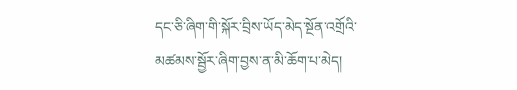དང་ཅི་ཞིག་གི་སྐོར་བྲིས་ཡོད་མེད་སྔོན་འགྲོའི་མཚམས་སྦྱོར་ཞིག་བྱས་ན་མི་ཆོག་པ་མེད།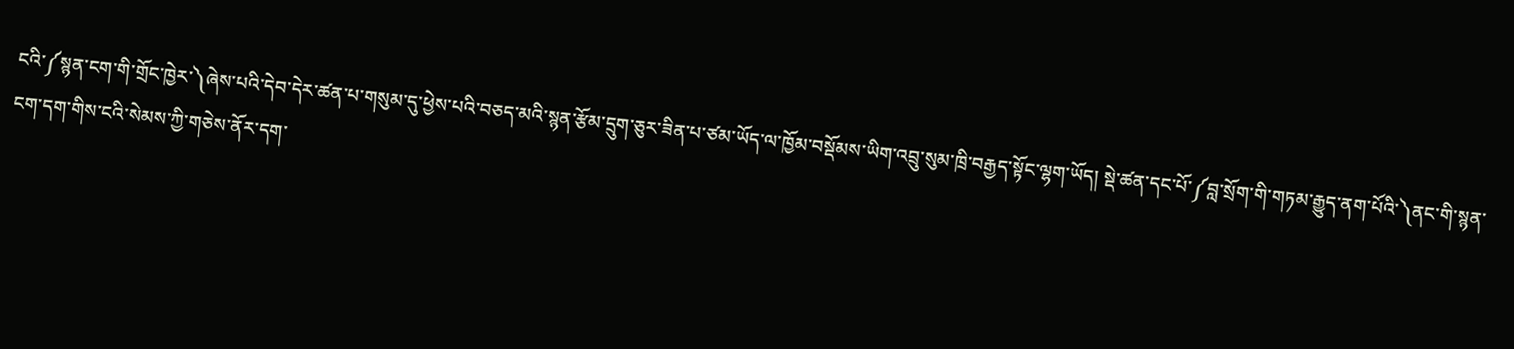ངའི་༼སྙན་ངག་གི་གྲོང་ཁྱེར་༽ཞེས་པའི་དེབ་དེར་ཚན་པ་གསུམ་དུ་ཕྱེས་པའི་བཅད་མའི་སྙན་རྩོམ་དྲུག་ཅུར་ཟིན་པ་ཙམ་ཡོད་ལ་ཁྱོམ་བསྡོམས་ཡིག་འབྲུ་སུམ་ཁྲི་བརྒྱད་སྟོང་ལྷག་ཡོད། སྡེ་ཚན་དང་པོ་༼བླ་སྲོག་གི་གཏམ་རྒྱུད་ནག་པོའི་༽ནང་གི་སྙན་ངག་དག་གིས་ངའི་སེམས་ཀྱི་གཅེས་ནོར་དག་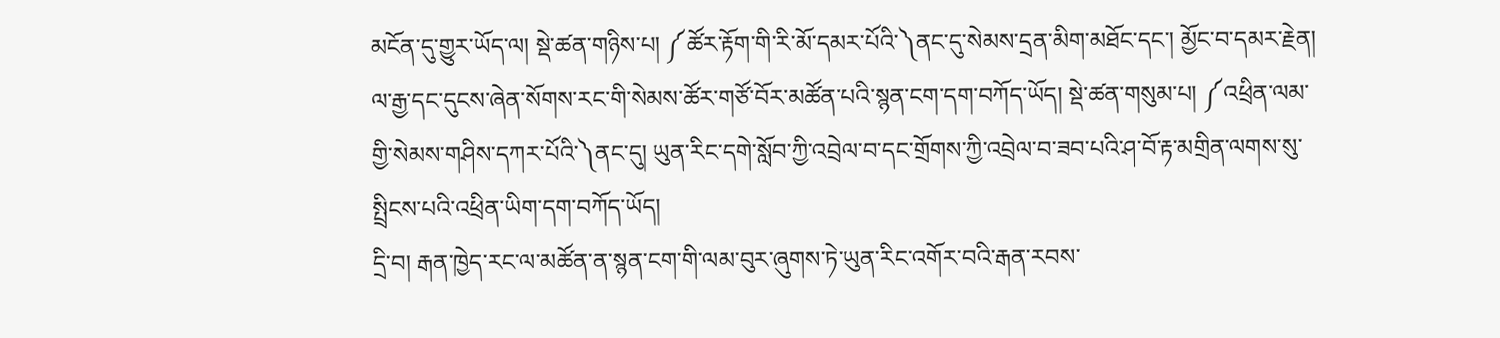མངོན་དུ་གྱུར་ཡོད་ལ། སྡེ་ཚན་གཉིས་པ། ༼ཚོར་རྟོག་གི་རི་མོ་དམར་པོའི་༽ནང་དུ་སེམས་དྲན་མིག་མཐོང་དང་། མྱོང་བ་དམར་རྗེན། ལ་རྒྱ་དང་དུངས་ཞེན་སོགས་རང་གི་སེམས་ཚོར་གཙོ་བོར་མཚོན་པའི་སྙན་ངག་དག་བཀོད་ཡོད། སྡེ་ཚན་གསུམ་པ། ༼འཕྲིན་ལམ་གྱི་སེམས་གཤིས་དཀར་པོའི་༽ནང་དུ། ཡུན་རིང་དགེ་སློབ་ཀྱི་འབྲེལ་བ་དང་གྲོགས་ཀྱི་འབྲེལ་བ་ཟབ་པའི་ཤ་བོ་རྟ་མགྲིན་ལགས་སུ་སྤྲིངས་པའི་འཕྲིན་ཡིག་དག་བཀོད་ཡོད།
དྲི་བ། རྒན་ཁྱེད་རང་ལ་མཚོན་ན་སྙན་ངག་གི་ལམ་བུར་ཞུགས་ཏེ་ཡུན་རིང་འགོར་བའི་རྒན་རབས་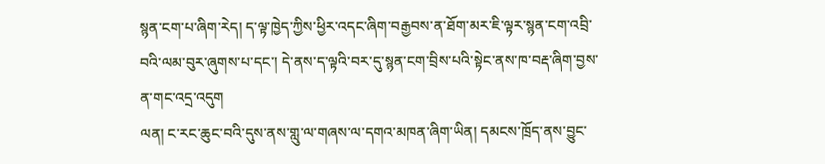སྙན་ངག་པ་ཞིག་རེད། ད་ལྟ་ཁྱེད་ཀྱིས་ཕྱིར་འདང་ཞིག་བརྒྱབས་ན་ཐོག་མར་ཇི་ལྟར་སྙན་ངག་འབྲི་བའི་ལམ་བུར་ཞུགས་པ་དང་། དེ་ནས་ད་ལྟའི་བར་དུ་སྙན་ངག་བྲིས་པའི་སྟེང་ནས་ཁ་བརྡ་ཞིག་བྱས་ན་གང་འདྲ་འདུག
ལན། ང་རང་ཆུང་བའི་དུས་ནས་གླུ་ལ་གཞས་ལ་དགའ་མཁན་ཞིག་ཡིན། དམངས་ཁྲོད་ནས་བྱུང་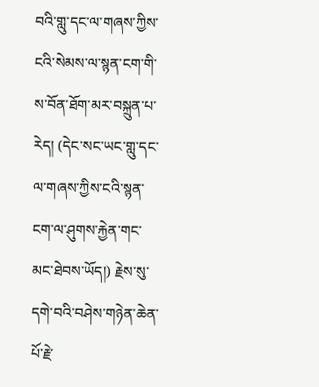བའི་གླུ་དང་ལ་གཞས་ཀྱིས་ངའི་སེམས་ལ་སྙན་ངག་གི་ས་བོན་ཐོག་མར་བསྐྲུན་པ་རེད། (དེང་སང་ཡང་གླུ་དང་ལ་གཞས་ཀྱིས་ངའི་སྙན་ངག་ལ་ཤུགས་རྐྱེན་གང་མང་ཐེབས་ཡོད།) རྗེས་སུ་དགེ་བའི་བཤེས་གཉེན་ཆེན་པོ་རྗེ་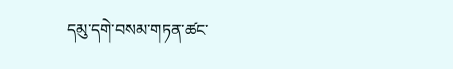དམུ་དགེ་བསམ་གཏན་ཚང་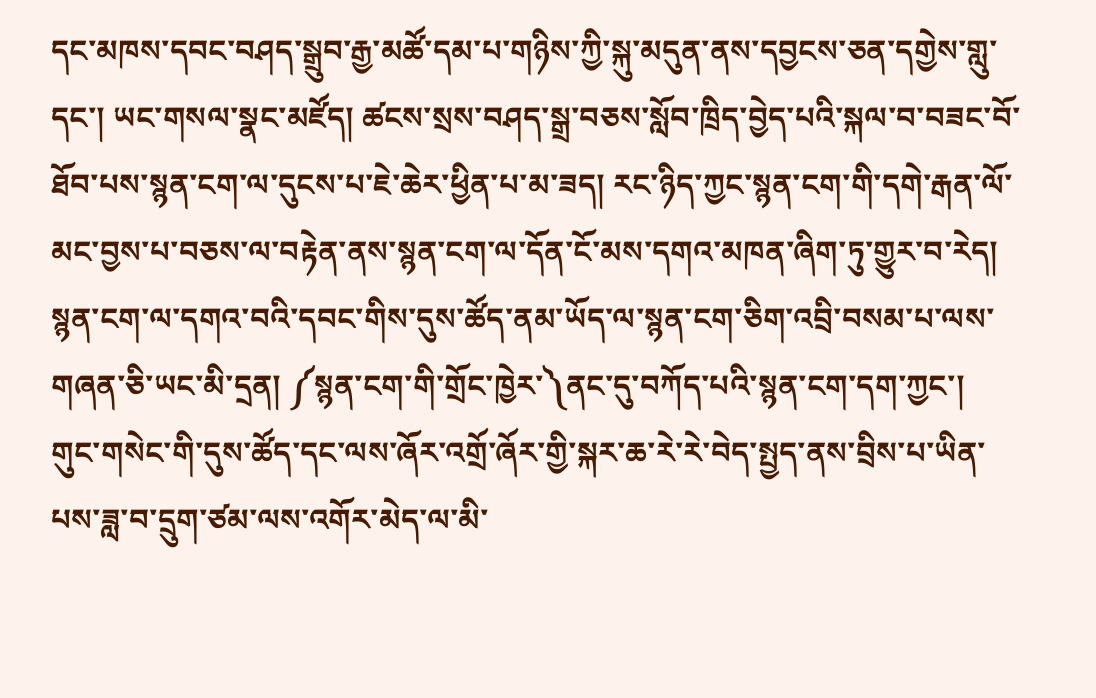དང་མཁས་དབང་བཤད་སྒྲུབ་རྒྱ་མཚོ་དམ་པ་གཉིས་ཀྱི་སྐུ་མདུན་ནས་དབྱངས་ཅན་དགྱེས་གླུ་དང་། ཡང་གསལ་སྣང་མཛོད། ཚངས་སྲས་བཤད་སྒྲ་བཅས་སློབ་ཁྲིད་བྱེད་པའི་སྐལ་བ་བཟང་བོ་ཐོབ་པས་སྙན་ངག་ལ་དུངས་པ་ཇེ་ཆེར་ཕྱིན་པ་མ་ཟད། རང་ཉིད་ཀྱང་སྙན་ངག་གི་དགེ་རྒན་ལོ་མང་བྱས་པ་བཅས་ལ་བརྟེན་ནས་སྙན་ངག་ལ་དོན་ངོ་མས་དགའ་མཁན་ཞིག་ཏུ་གྱུར་བ་རེད། སྙན་ངག་ལ་དགའ་བའི་དབང་གིས་དུས་ཚོད་ནམ་ཡོད་ལ་སྙན་ངག་ཅིག་འབྲི་བསམ་པ་ལས་གཞན་ཅི་ཡང་མི་དྲན། ༼སྙན་ངག་གི་གྲོང་ཁྱེར་༽ནང་དུ་བཀོད་པའི་སྙན་ངག་དག་ཀྱང་། གུང་གསེང་གི་དུས་ཚོད་དང་ལས་ཞོར་འགྲོ་ཞོར་གྱི་སྐར་ཆ་རེ་རེ་བེད་སྤྱད་ནས་བྲིས་པ་ཡིན་པས་ཟླ་བ་དྲུག་ཙམ་ལས་འགོར་མེད་ལ་མི་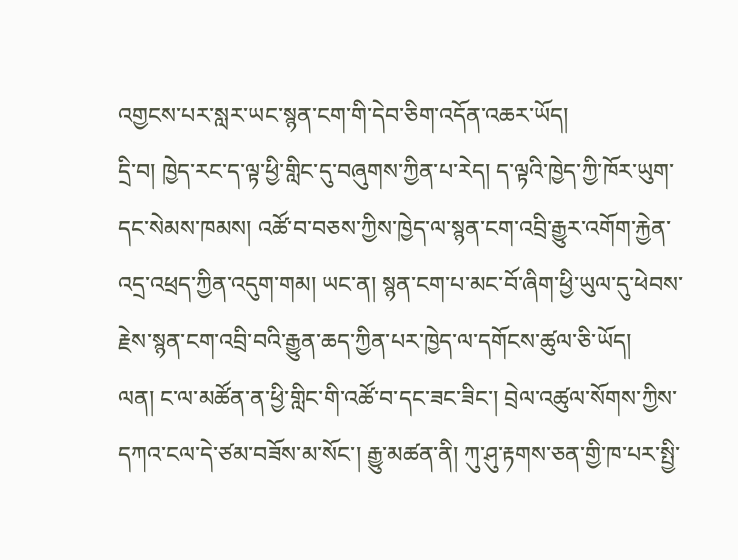འགྱངས་པར་སླར་ཡང་སྙན་ངག་གི་དེབ་ཅིག་འདོན་འཆར་ཡོད།
དྲི་བ། ཁྱེད་རང་ད་ལྟ་ཕྱི་གླིང་དུ་བཞུགས་ཀྱིན་པ་རེད། ད་ལྟའི་ཁྱེད་ཀྱི་ཁོར་ཡུག་དང་སེམས་ཁམས། འཚོ་བ་བཅས་ཀྱིས་ཁྱེད་ལ་སྙན་ངག་འབྲི་རྒྱུར་འགོག་རྐྱེན་འདྲ་འཕྲད་ཀྱིན་འདུག་གམ། ཡང་ན། སྙན་ངག་པ་མང་བོ་ཞིག་ཕྱི་ཡུལ་དུ་ཕེབས་རྗེས་སྙན་ངག་འབྲི་བའི་རྒྱུན་ཆད་ཀྱིན་པར་ཁྱེད་ལ་དགོངས་ཚུལ་ཅི་ཡོད།
ལན། ང་ལ་མཚོན་ན་ཕྱི་གླིང་གི་འཚོ་བ་དང་ཟང་ཟིང་། བྲེལ་འཚུལ་སོགས་ཀྱིས་དཀའ་ངལ་དེ་ཙམ་བཟོས་མ་སོང་། རྒྱུ་མཚན་ནི། ཀུ་ཤུ་རྟགས་ཅན་གྱི་ཁ་པར་སྤྱི་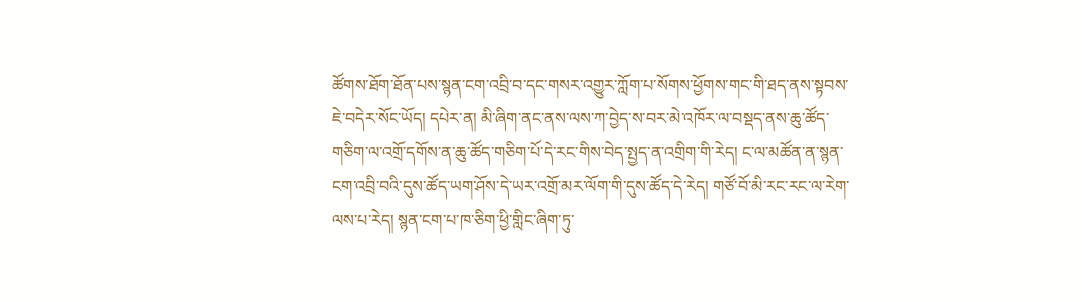ཚོགས་ཐོག་ཐོན་པས་སྙན་ངག་འབྲི་བ་དང་གསར་འགྱུར་ཀློག་པ་སོགས་ཕྱོགས་གང་གི་ཐད་ནས་སྟབས་ཇེ་བདེར་སོང་ཡོད། དཔེར་ན། མི་ཞིག་ནང་ནས་ལས་ཀ་བྱེད་ས་བར་མེ་འཁོར་ལ་བསྡད་ནས་ཆུ་ཚོད་གཅིག་ལ་འགྲོ་དགོས་ན་ཆུ་ཚོད་གཅིག་པོ་དེ་རང་གིས་བེད་སྤྱད་ན་འགྲིག་གི་རེད། ང་ལ་མཚོན་ན་སྙན་ངག་འབྲི་བའི་དུས་ཚོད་ཡག་ཤོས་དེ་ཡར་འགྲོ་མར་ལོག་གི་དུས་ཚོད་དེ་རེད། གཙོ་བོ་མི་རང་རང་ལ་རེག་ལས་པ་རེད། སྙན་ངག་པ་ཁ་ཅིག་ཕྱི་གླིང་ཞིག་ཏུ་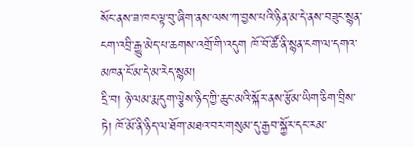སོང་ནས་ཟ་ཁང་ལྟ་བུ་ཞིག་ནས་ལས་ཀ་བྱས་པའི་ཉིན་མ་དེ་ནས་བཟུང་སྙན་ངག་འབྲི་རྒྱུ་མེད་པ་ཆགས་འགྲོ་གི་འདུག ཁོ་བོ་ཚོ་ནི་སྙན་ངག་ལ་དགའ་མཁན་ངོ་མ་དེ་མ་རེད་སྙམ།
དྲི་བ། ཉེ་ལམ་རྨ་དུག་ལྕེས་ཉིད་ཀྱི་ཆུང་མའི་སྐོར་ནས་རྩོམ་ཡིག་ཅིག་བྲིས་ཏེ། ཁོ་མོ་ནི་ཉིད་ལ་ཐོག་མཐའ་བར་གསུམ་དུ་རྒྱབ་སྐྱོར་དང་རམ་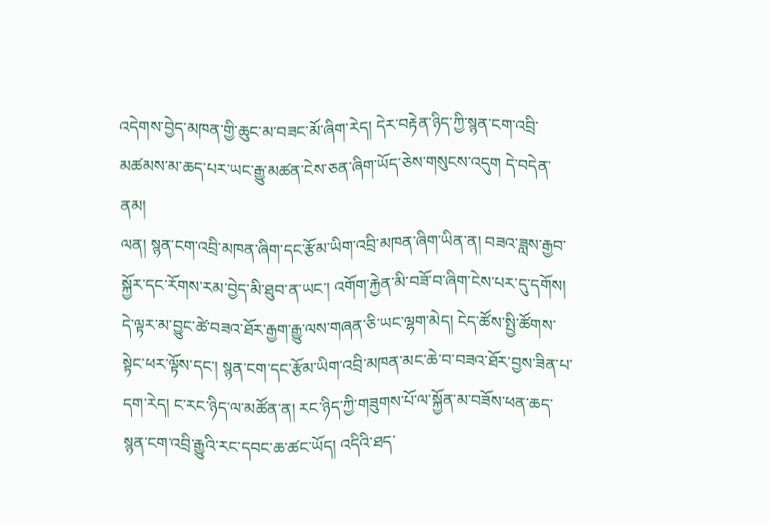འདེགས་བྱེད་མཁན་གྱི་ཆུང་མ་བཟང་མོ་ཞིག་རེད། དེར་བརྟེན་ཉིད་ཀྱི་སྙན་ངག་འབྲི་མཚམས་མ་ཆད་པར་ཡང་རྒྱུ་མཚན་ངེས་ཅན་ཞིག་ཡོད་ཅེས་གསུངས་འདུག དེ་བདེན་ནམ།
ལན། སྙན་ངག་འབྲི་མཁན་ཞིག་དང་རྩོམ་ཡིག་འབྲི་མཁན་ཞིག་ཡིན་ན། བཟའ་ཟླས་རྒྱབ་སྐྱོར་དང་རོགས་རམ་བྱེད་མི་ཐུབ་ན་ཡང་། འགོག་རྐྱེན་མི་བཟོ་བ་ཞིག་ངེས་པར་དུ་དགོས། དེ་ལྟར་མ་བྱུང་ཚེ་བཟའ་ཐོར་རྒྱག་རྒྱུ་ལས་གཞན་ཅི་ཡང་ལྷག་མེད། ངེད་ཚོས་སྤྱི་ཚོགས་སྟེང་ཕར་ལྟོས་དང་། སྙན་ངག་དང་རྩོམ་ཡིག་འབྲི་མཁན་མང་ཆེ་བ་བཟའ་ཐོར་བྱས་ཟིན་པ་དག་རེད། ང་རང་ཉིད་ལ་མཚོན་ན། རང་ཉིད་ཀྱི་གཟུགས་པོ་ལ་སྐྱོན་མ་བཟོས་ཕན་ཆད་སྙན་ངག་འབྲི་རྒྱུའི་རང་དབང་ཆ་ཚང་ཡོད། འདིའི་ཐད་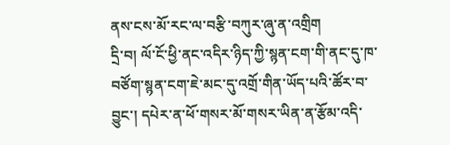ནས་ངས་མོ་རང་ལ་བརྩི་བཀུར་ཞུ་ན་འགྲིག
དྲི་བ། ལོ་ངོ་ཕྱི་ནང་འདིར་ཉིད་ཀྱི་སྙན་ངག་གི་ནང་དུ་ཁ་བཙོག་སྙན་ངག་ཇེ་མང་དུ་འགྲོ་གིན་ཡོད་པའི་ཚོར་བ་བྱུང་། དཔེར་ན་ཕོ་གསར་མོ་གསར་ཡིན་ན་རྩོམ་འདི་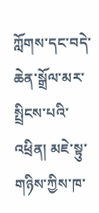ཀློགས་དང་བདེ་ཆེན་སྒྲོལ་མར་སྤྲིངས་པའི་འཕྲིན། མཇེ་སྟུ་གཉིས་ཀྱིས་ཁ་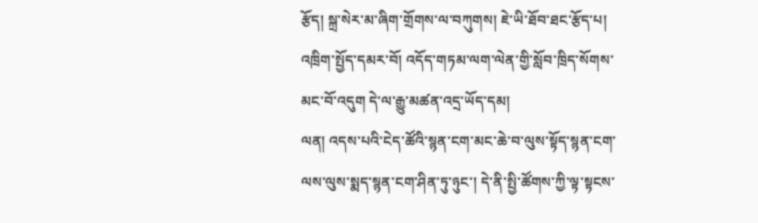རྩོད། སྐྲ་སེར་མ་ཞིག་གྲོགས་ལ་བཀུགས། ཇེ་ཡི་ཐོབ་ཐང་རྩོད་པ། འཁྲིག་སྤྱོད་དམར་བོ། འདོད་གཏམ་ལག་ལེན་གྱི་སློབ་ཁྲིད་སོགས་མང་བོ་འདུག དེ་ལ་རྒྱུ་མཚན་འདྲ་ཡོད་དམ།
ལན། འདས་པའི་ངེད་ཚོའི་སྙན་ངག་མང་ཆེ་བ་ལུས་སྟོད་སྙན་ངག་ལས་ལུས་སྨད་སྙན་ངག་ཤིན་ཏུ་ཉུང་། དེ་ནི་སྤྱི་ཚོགས་ཀྱི་ལྟ་སྟངས་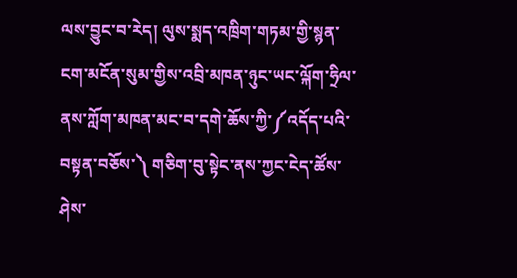ལས་བྱུང་བ་རེད། ལུས་སྨད་འཁྲིག་གཏམ་གྱི་སྙན་ངག་མངོན་སུམ་གྱིས་འབྲི་མཁན་ཉུང་ཡང་ལྐོག་ཧྲིལ་ནས་ཀློག་མཁན་མང་བ་དགེ་ཆོས་ཀྱི་༼འདོད་པའི་བསྟན་བཅོས་༽ གཅིག་བུ་སྟེང་ནས་ཀྱང་ངེད་ཚོས་ཤེས་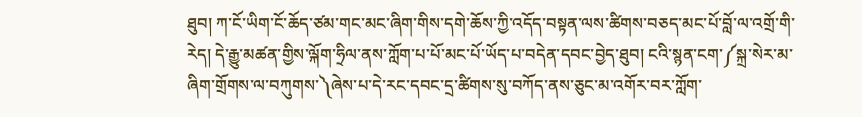ཐུབ། ཀ་ངོ་ཡིག་ངོ་ཆོད་ཙམ་གང་མང་ཞིག་གིས་དགེ་ཆོས་ཀྱི་འདོད་བསྟན་ལས་ཚིགས་བཅད་མང་པོ་བློ་ལ་འགྲོ་གི་རེད། དེ་རྒྱུ་མཚན་གྱིས་ལྐོག་ཧྲིལ་ནས་ཀློག་པ་པོ་མང་པོ་ཡོད་པ་བདེན་དབང་བྱེད་ཐུབ། ངའི་སྙན་ངག་༼སྐྲ་སེར་མ་ཞིག་གྲོགས་ལ་བཀུགས་༽ཞེས་པ་དེ་རང་དབང་དྲ་ཚིགས་སུ་བཀོད་ནས་ཅུང་མ་འགོར་བར་ཀློག་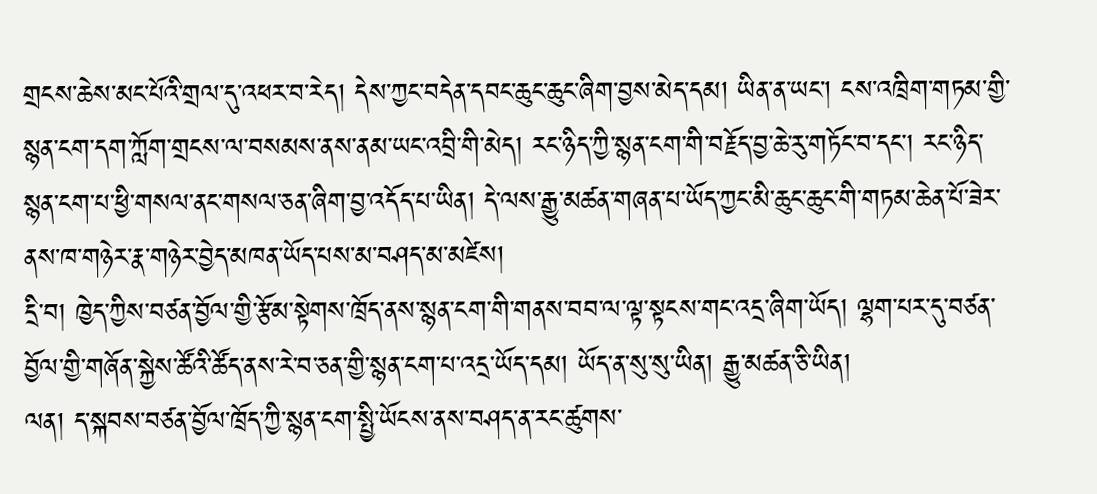གྲངས་ཆེས་མང་པོའི་གྲལ་དུ་འཕར་བ་རེད། དེས་ཀྱང་བདེན་དབང་ཆུང་ཆུང་ཞིག་བྱས་མེད་དམ། ཡིན་ན་ཡང་། ངས་འཁྲིག་གཏམ་གྱི་སྙན་ངག་དག་ཀློག་གྲངས་ལ་བསམས་ནས་ནམ་ཡང་འབྲི་གི་མེད། རང་ཉིད་ཀྱི་སྙན་ངག་གི་བརྗོད་བྱ་ཆེ་རུ་གཏོང་བ་དང་། རང་ཉིད་སྙན་ངག་པ་ཕྱི་གསལ་ནང་གསལ་ཅན་ཞིག་བྱ་འདོད་པ་ཡིན། དེ་ལས་རྒྱུ་མཚན་གཞན་པ་ཡོད་ཀྱང་མི་ཆུང་ཆུང་གི་གཏམ་ཆེན་པོ་ཟེར་ནས་ཁ་གཉེར་རྣ་གཉེར་བྱེད་མཁན་ཡོད་པས་མ་བཤད་མ་མཛེས།
དྲི་བ། ཁྱེད་ཀྱིས་བཙན་བྱོལ་གྱི་རྩོམ་སྟེགས་ཁྲོད་ནས་སྙན་ངག་གི་གནས་བབ་ལ་ལྟ་སྟངས་གང་འདྲ་ཞིག་ཡོད། ལྷག་པར་དུ་བཙན་བྱོལ་གྱི་གཞོན་སྐྱེས་ཚོའི་ཚོད་ནས་རེ་བ་ཅན་གྱི་སྙན་ངག་པ་འདྲ་ཡོད་དམ། ཡོད་ན་སུ་སུ་ཡིན། རྒྱུ་མཚན་ཅི་ཡིན།
ལན། ད་སྐབས་བཙན་བྱོལ་ཁྲོད་ཀྱི་སྙན་ངག་སྤྱི་ཡོངས་ནས་བཤད་ན་རང་ཚུགས་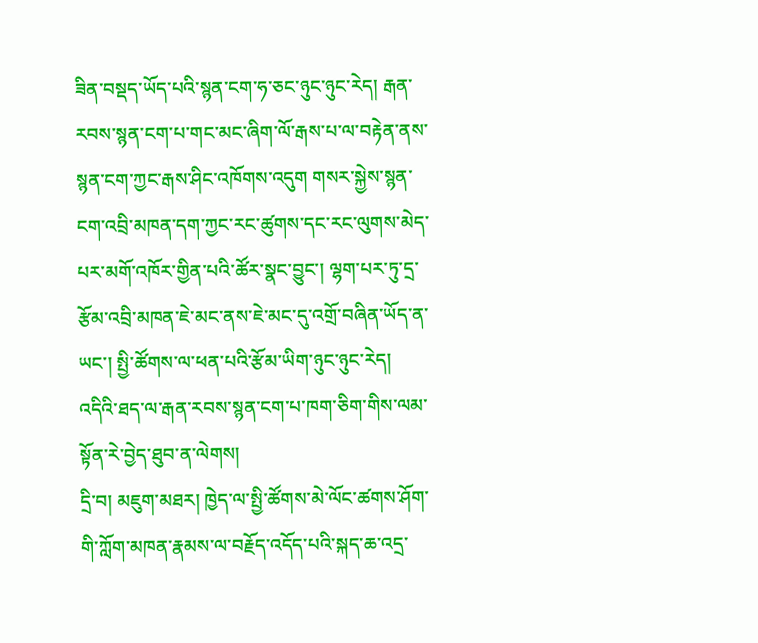ཟིན་བསྡད་ཡོད་པའི་སྙན་ངག་ཧ་ཅང་ཉུང་ཉུང་རེད། རྒན་རབས་སྙན་ངག་པ་གང་མང་ཞིག་ལོ་རྒས་པ་ལ་བརྟེན་ནས་སྙན་ངག་ཀྱང་རྒས་ཤིང་འཁོགས་འདུག གསར་སྐྱེས་སྙན་ངག་འབྲི་མཁན་དག་ཀྱང་རང་ཚུགས་དང་རང་ལུགས་མེད་པར་མགོ་འཁོར་གྱིན་པའི་ཚོར་སྣང་བྱུང་། ལྷག་པར་ཏུ་དྲ་རྩོམ་འབྲི་མཁན་ཇེ་མང་ནས་ཇེ་མང་དུ་འགྲོ་བཞིན་ཡོད་ན་ཡང་། སྤྱི་ཚོགས་ལ་ཕན་པའི་རྩོམ་ཡིག་ཉུང་ཉུང་རེད། འདིའི་ཐད་ལ་རྒན་རབས་སྙན་ངག་པ་ཁག་ཅིག་གིས་ལམ་སྟོན་རེ་བྱེད་ཐུབ་ན་ལེགས།
དྲི་བ། མཇུག་མཐར། ཁྱེད་ལ་སྤྱི་ཚོགས་མེ་ལོང་ཚགས་ཤོག་གི་ཀློག་མཁན་རྣམས་ལ་བརྗོད་འདོད་པའི་སྐད་ཆ་འདྲ་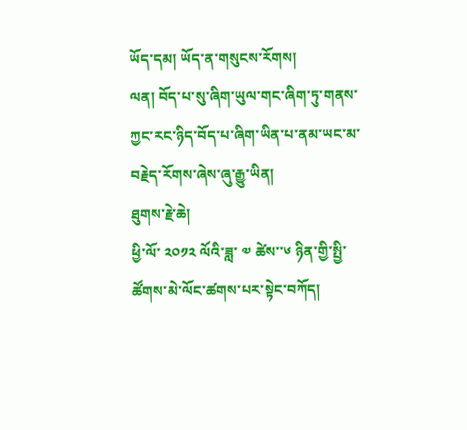ཡོད་དམ། ཡོད་ན་གསུངས་རོགས།
ལན། བོད་པ་སུ་ཞིག་ཡུལ་གང་ཞིག་ཏུ་གནས་ཀྱང་རང་ཉིད་བོད་པ་ཞིག་ཡིན་པ་ནམ་ཡང་མ་བརྗེད་རོགས་ཞེས་ཞུ་རྒྱུ་ཡིན།
ཐུགས་རྗེ་ཆེ།
ཕྱི་ལོ་ ༢༠༡༢ ལོའི་ཟླ་ ༧ ཚེས་་༦ ཉིན་གྱི་སྤྱི་ཚོགས་མེ་ལོང་ཚགས་པར་སྟེང་བཀོད།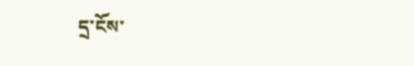དྲ་ངོས་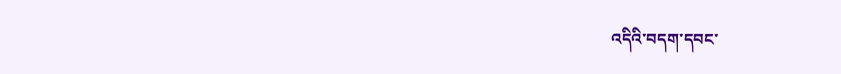འདིའི་བདག་དབང་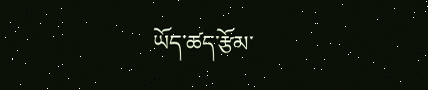ཡོད་ཚད་རྩོམ་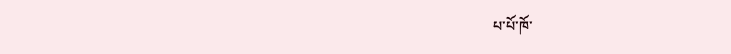པ་པོ་ཁོ་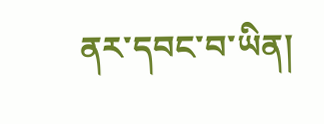ནར་དབང་བ་ཡིན།